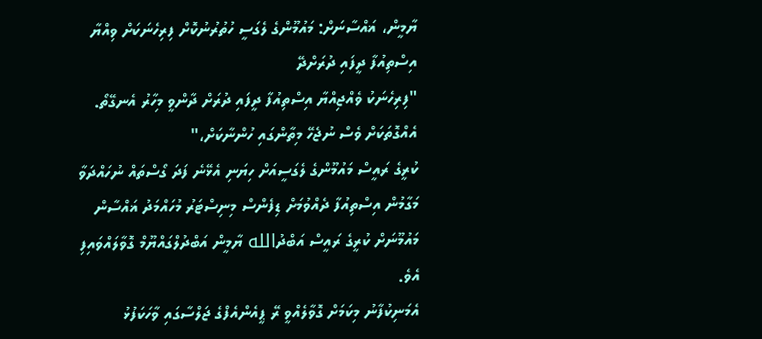ޔާމީން، ޣައްސާނަށް: މައުމޫންގެ ލެގަސީ ހުތުރުނުކޮށް ފިރިހެނަކަށް ވިއްޔާ އިސްތިއުފާ ދީފައި ދުރަށްދޭ
"ފިރިހެނަކު ވެއްޖިއްޔާ އިސްތިއުފާ ދީފައި ދުރަށް ދާންވީ މިހާރު އެނގޭތޯ. އެއްގޮތަކަށް ވެސް ނުޖެހޭ މިތާންގައި ހުންނާކަށް،"
ކުރީގެ ރައީސް މައުމޫންގެ ލެގަސީއަށް ހިޔަނި އެޅޭނެ ފަދަ ގޯސްތައް ނުހައްދަވާ މަގާމުން އިސްތިއުފާ ދެއްވުމަށް ޑިފެންސް މިނިސްޓަރު މުހައްމަދު ޣައްސާން މައުމޫނަށް ކުރީގެ ރައީސް އަބްދުالله ޔާމީން އަބްދުލްގައްޔޫމް ގޮވާލައްވައިފި އެވެ.
އެމަނިކުފާނު މިކަމަށް ގޮވާލެއްވީ ރޭ ޕީއެންއެފްގެ ޖަލްސާގައި ވާހަކަފުޅު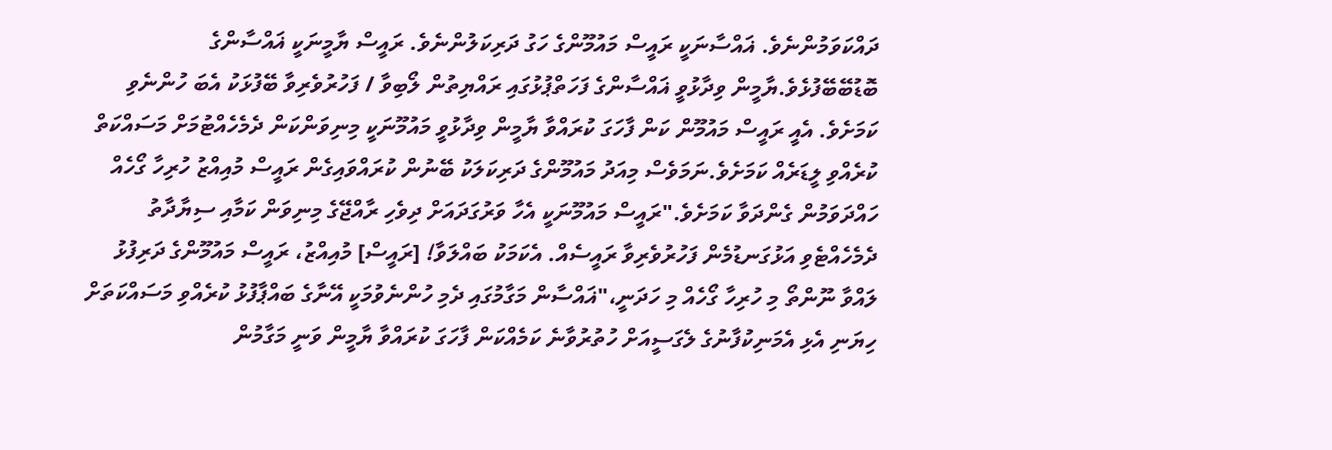ދައްކަވަމުންނެވެ. ޣައްސާނަކީ ރައީސް މައުމޫންގެ ހަގު ދަރިކަލުންނެވެ. ރައީސް ޔާމީނަކީ ޣައްސާންގެ ބޮޑުބޭބޭފުޅެވެ.ޔާމީން ވިދާޅުވީ ޣައްސާންގެ ފަހަތްޕުޅުގައި ރައްޔިތުން ލޯބިވާ / ފަހުރުވެރިވާ ބޭފުޅަކު އެބަ ހުންނެވި ކަމަށެވެ. އެއީ ރައީސް މައުމޫން ކަން ފާހަގަ ކުރައްވާ ޔާމީން ވިދާޅުވީ މައުމޫނަކީ މިނިވަންކަން ދެމެހެއްޓުމަށް މަސައްކަތް ކުރެއްވި ލީޑަރެއް ކަމަށެވެ.ނަމަވެސް މިއަދު މައުމޫންގެ ދަރިކަލަކު ބޭނުން ކުރައްވައިގެން ރައީސް މުއިއްޒު ހުރިހާ ގޯހެއް ހައްދަވަމުން ގެންދަވާ ކަމަށެވެ."ރައީސް މައުމޫނަކީ އެހާ ވަރުގަދައަށް ދިވެހި ރާއްޖޭގެ މިނިވަން ކަމާއި ސިޔާދާތު ދެމެހެއްޓެވި އަޅުގަނޑުމެން ފަހުރުވެރިވާ ރައީސެއް. އެކަމަކު ބައްލަވާ! [ރައީސް] މުއިއްޒު، ރައީސް މައުމޫންގެ ދަރިފުޅު ލައްވާ ނޫންތޯ މި ހުރިހާ ގޯހެއް މި ހަދަނީ،"ޣައްސާން މަގާމުގައި ދެމި ހުންނެވުމަކީ އޭނާގެ ބައްޕާފުޅު ކުރެއްވި މަސައްކަތަށް ހިޔަނި އެޅި އެމަނިކުފާނުގެ ލެގަސީއަށް ހުތުރުވާނެ ކަމެއްކަން ފާހަގަ ކުރައްވާ ޔާމީން ވަނީ މަގާމުން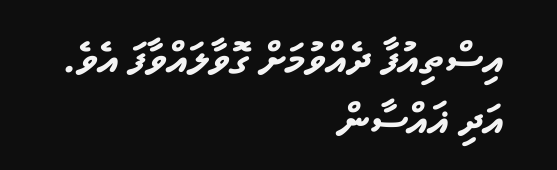އިސްތިއުފާ ދެއްވުމަށް ގޮވާލައްވާފަ އެވެ. އަދި ޣައްސާން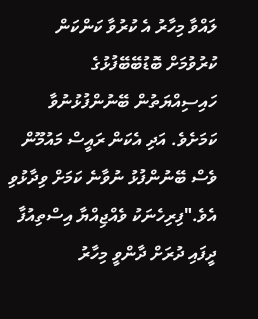ލައްވާ މިހާރު އެ ކުރުވާ ކަންކަން ކުރުވުމަށް ބޮޑުބޭބޭފުޅުގެ ހައިސިއްޔަތުން ބޭނުންފުޅުނުވާ ކަމަށެވެ. އަދި އެކަން ރައީސް މައުމޫން ވެސް ބޭނުންފުޅު ނުވާނެ ކަމަށް ވިދާޅުވި އެވެ."ފިރިހެނަކު ވެއްޖިއްޔާ އިސްތިއުފާ ދީފައި ދުރަށް ދާންވީ މިހާރު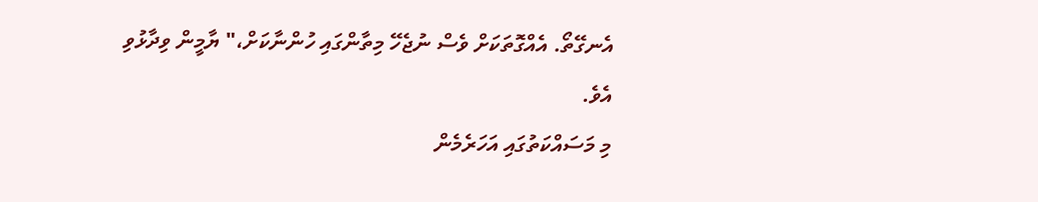އެނގޭތޯ. އެއްގޮތަކަށް ވެސް ނުޖެހޭ މިތާންގައި ހުންނާކަށް،" ޔާމީން ވިދާޅުވި އެވެ.
މި މަސައްކަތުގައި އަހަރެމެން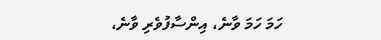ހަމަ ހަމަ ވާނެ، އިންސާފުވެރި ވާނެ،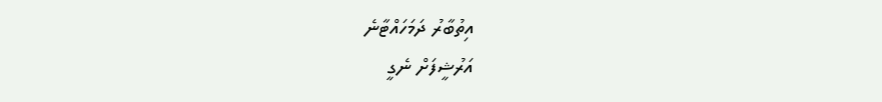އިތުބާރު ދަމަހައްޓާނެ
އަރުޝީފަށް ނެގީ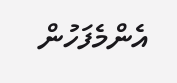އެންމެފަހުން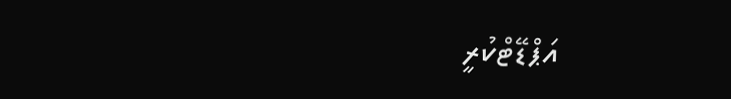އަޕްޑޭޓްކުރީ